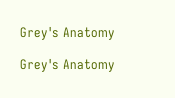Grey's Anatomy

Grey's Anatomy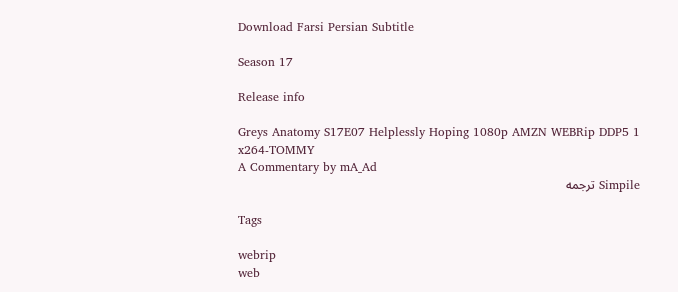Download Farsi Persian Subtitle

Season 17

Release info

Greys Anatomy S17E07 Helplessly Hoping 1080p AMZN WEBRip DDP5 1 x264-TOMMY
A Commentary by mA_Ad
Simpile ترجمه

Tags

webrip
web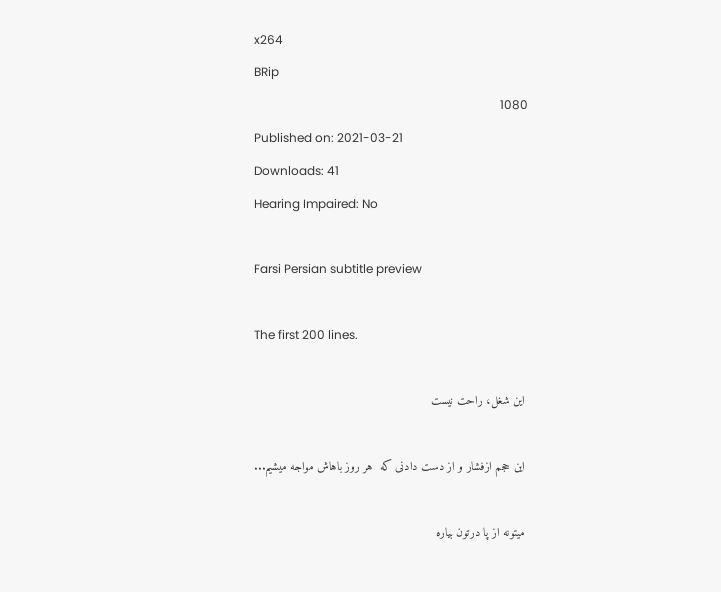x264
BRip
1080
Published on: 2021-03-21
Downloads: 41
Hearing Impaired: No

Farsi Persian subtitle preview

The first 200 lines.

 این شغل، راحت نیست

 این حجم ازفشار و از دست دادنی که  هر روز باهاش مواجه میشیم...

 میتونه از پا درتون بیاره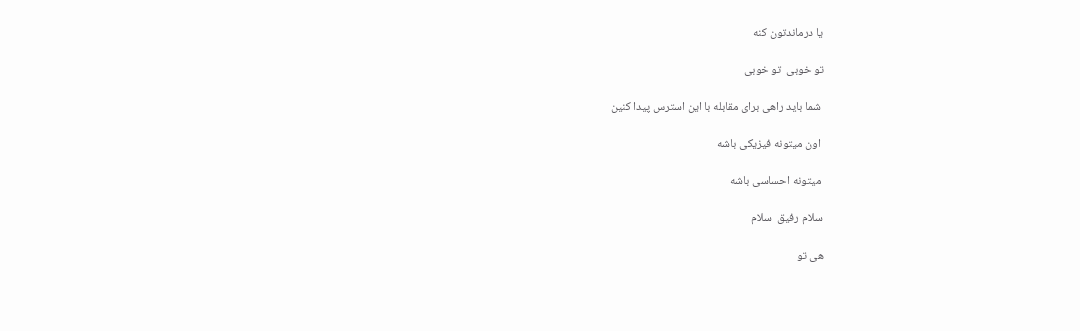یا درماندتون کنه

تو خوبی  تو خوبی

 شما باید راهی برای مقابله با این استرس پیدا کنین

 اون میتونه فیزیکی باشه

 میتونه احساسی باشه

سلام رفیق  سلام

هی تو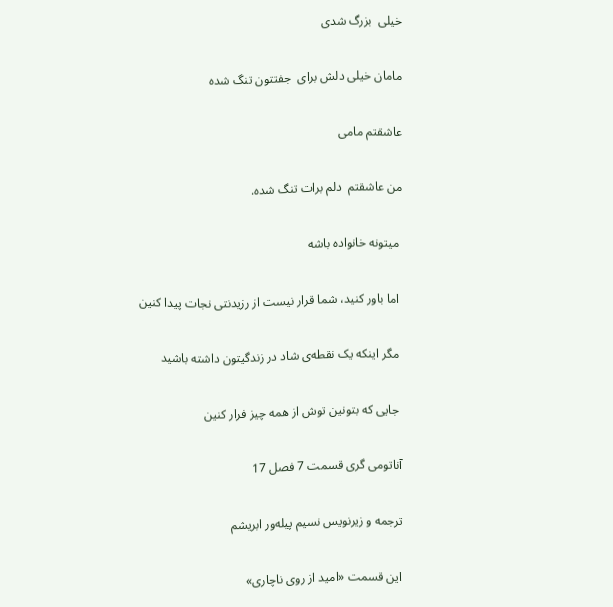خیلی  بزرگ شدی

مامان خیلی دلش برای  جفتتون تنگ شده

عاشقتم مامی

من عاشقتم  دلم برات تنگ شده.

 میتونه خانواده باشه

 اما باور کنید، شما قرار نیست از رزیدنتی نجات پیدا کنین

 مگر اینکه یک نقطه‌ی شاد در زندگیتون داشته باشید

 جایی که بتونین توش از همه چیز فرار کنین

آناتومی گری قسمت 7 فصل 17

ترجمه و زیرنویس نسیم پیله‌ور ابریشم

این قسمت «امید از روی ناچاری»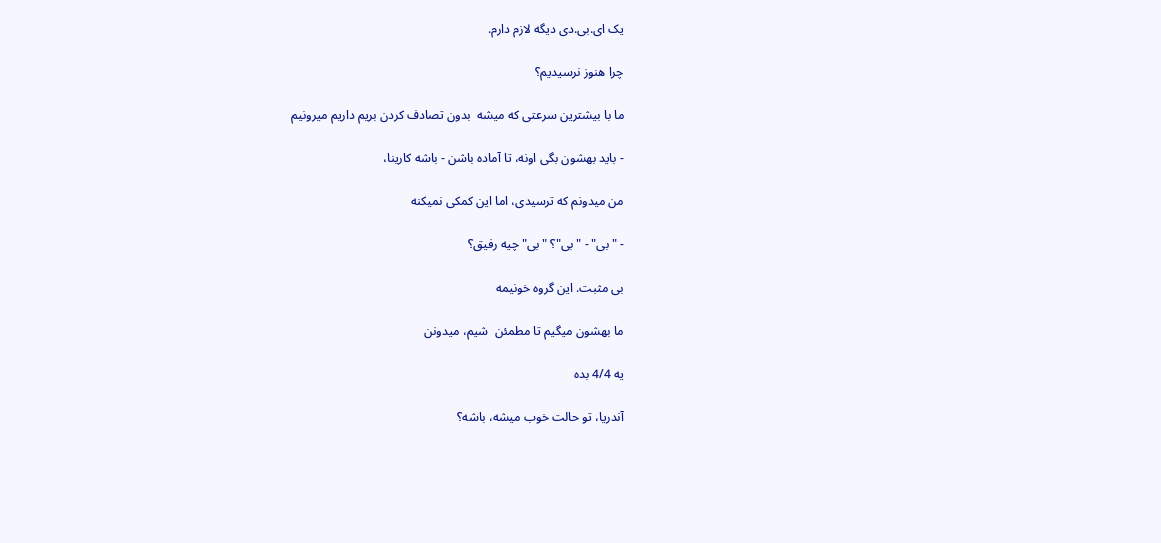یک ای.بی.دی دیگه لازم دارم.

چرا هنوز نرسیدیم؟

ما با بیشترین سرعتی که میشه  بدون تصادف کردن بریم داریم میرونیم

- باید بهشون بگی اونه، تا آماده باشن - باشه کارینا،

من میدونم که ترسیدی، اما این کمکی نمیکنه

- "بی" - "بی"؟ "بی" چیه رفیق؟

بی مثبت. این گروه خونیمه

ما بهشون میگیم تا مطمئن  شیم، میدونن

یه 4/4 بده

آندریا، تو حالت خوب میشه، باشه؟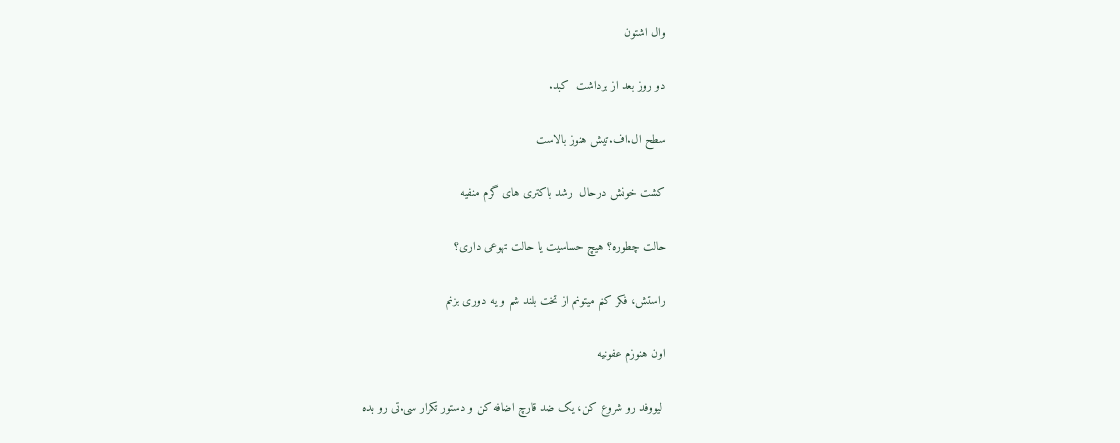وال اشتون

دو روز بعد از برداشت  کبد.

سطح ال.اف.تیش هنوز بالاست

کشت خونش درحال  رشد باکتری های گرم منفیه

حالت چطوره؟ هیچ حساسیت یا حالت تهوعی داری؟

راستش، فکر کنم میتونم از تخت بلند شم و یه دوری بزنم

اون هنوزم عفونیه

 لیووفد رو شروع کن، یک ضد قارچ اضافه کن و دستور تکرار سی.تی رو بده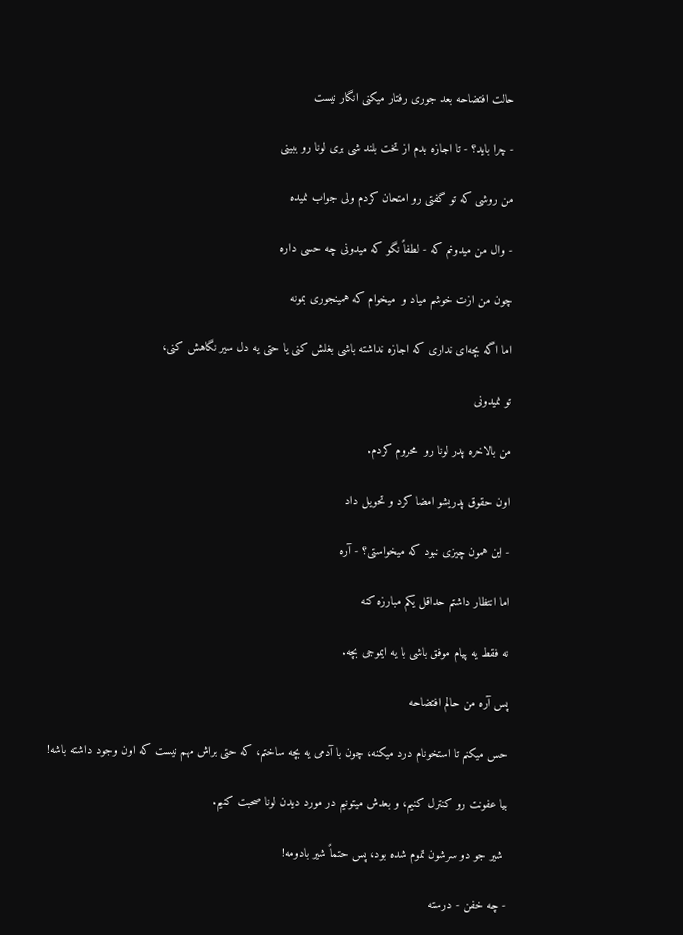حالت افتضاحه بعد جوری رفتار میکنی انگار نیست

- چرا باید؟ - تا اجازه بدم از تخت بلند شی بری لونا رو ببینی

من روشی که تو گفتی رو امتحان کردم ولی جواب نمیده

- وال من میدونم که - لطفاً نگو که میدونی چه حسی داره

چون من ازت خوشم میاد و  میخوام که همینجوری بمونه

اما اگه بچه‌ای نداری که اجازه نداشته باشی بغلش کنی یا حتی یه دل سیر نگاهش کنی،

تو نمیدونی

من بالاخره پدر لونا رو  محروم کردم.

اون حقوق پدریشو امضا کرد و تحویل داد

- این همون چیزی نبود که میخواستی؟ - آره

اما انتظار داشتم حداقل یکم مبارزه کنه

نه فقط یه پیام موفق باشی با یه ایموجی بچه.

پس آره من حالم افتضاحه

حس میکنم تا استخونام درد میکنه، چون با آدمی یه بچه ساختم، که حتی براش مهم نیست که اون وجود داشته باشه!

بیا عفونت رو کنترل کنیم، و بعدش میتونیم در مورد دیدن لونا صحبت کنیم.

 شیر جو دو سرشون تموم شده بود، پس حتماً شیر بادومه!

- چه خفن - درسته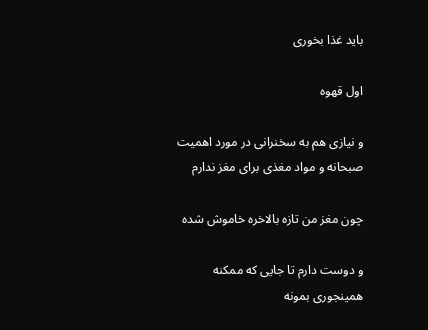باید غذا بخوری

اول قهوه

و نیازی هم به سخنرانی در مورد اهمیت صبحانه و مواد مغذی برای مغز ندارم

چون مغز من تازه بالاخره خاموش شده

و دوست دارم تا جایی که ممکنه همینجوری بمونه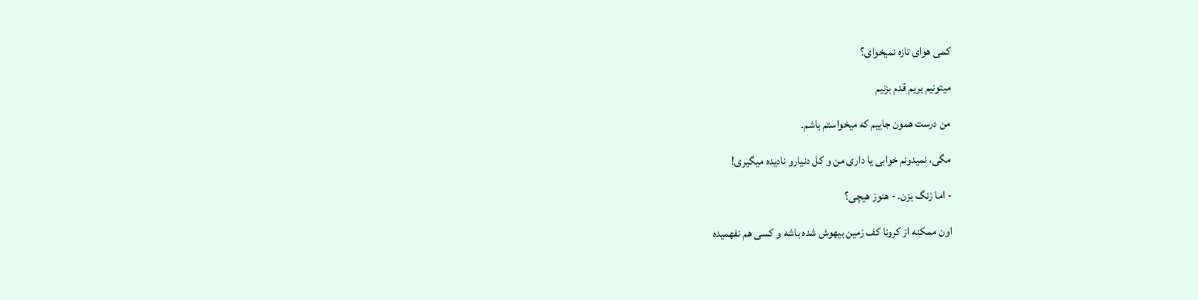کمی هوای تازه نمیخوای؟

میتونیم بریم قدم بزنیم

من درست همون جاییم که میخواستم باشم.

مگی، نمیدونم خوابی یا داری من و کل دنیارو نادیده میگیری!

- اما زنگ بزن. - هنوز هیچی؟

اون ممکنه از کرونا کف زمین بیهوش شده باشه و کسی هم نفهمیده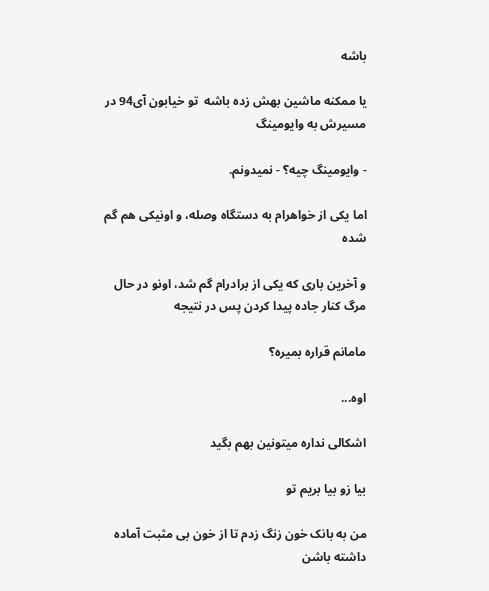باشه

یا ممکنه ماشین بهش زده باشه  تو خیابون آی94 در مسیرش به وایومینگ

- وایومینگ چیه؟ - نمیدونم.

اما یکی از خواهرام به دستگاه وصله، و اونیکی هم گم شده

و آخرین باری که یکی از برادرام گم شد، اونو در حال مرگ کنار جاده پیدا کردن پس در نتیجه

مامانم قراره بمیره؟

اوه...

اشکالی نداره میتونین بهم بگید

بیا زو بیا بریم تو

من به بانک خون زنگ زدم تا از خون بی مثبت آماده داشته باشن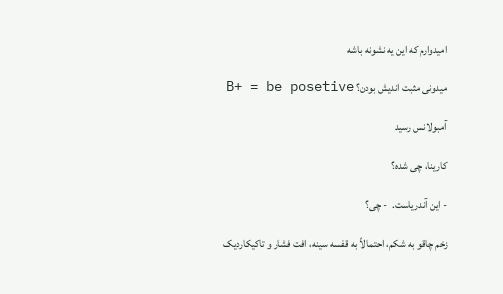امیدوارم که این یه نشونه باشه

میدونی مثبت اندیش بودن؟ B+ = be posetive

آمبولانس رسید

کارینا، چی شده؟

- این آندریاست.  - چی؟

زخم چاقو به شکم، احتمالاً به قفسه سینه، افت فشار و تاکیکاردیک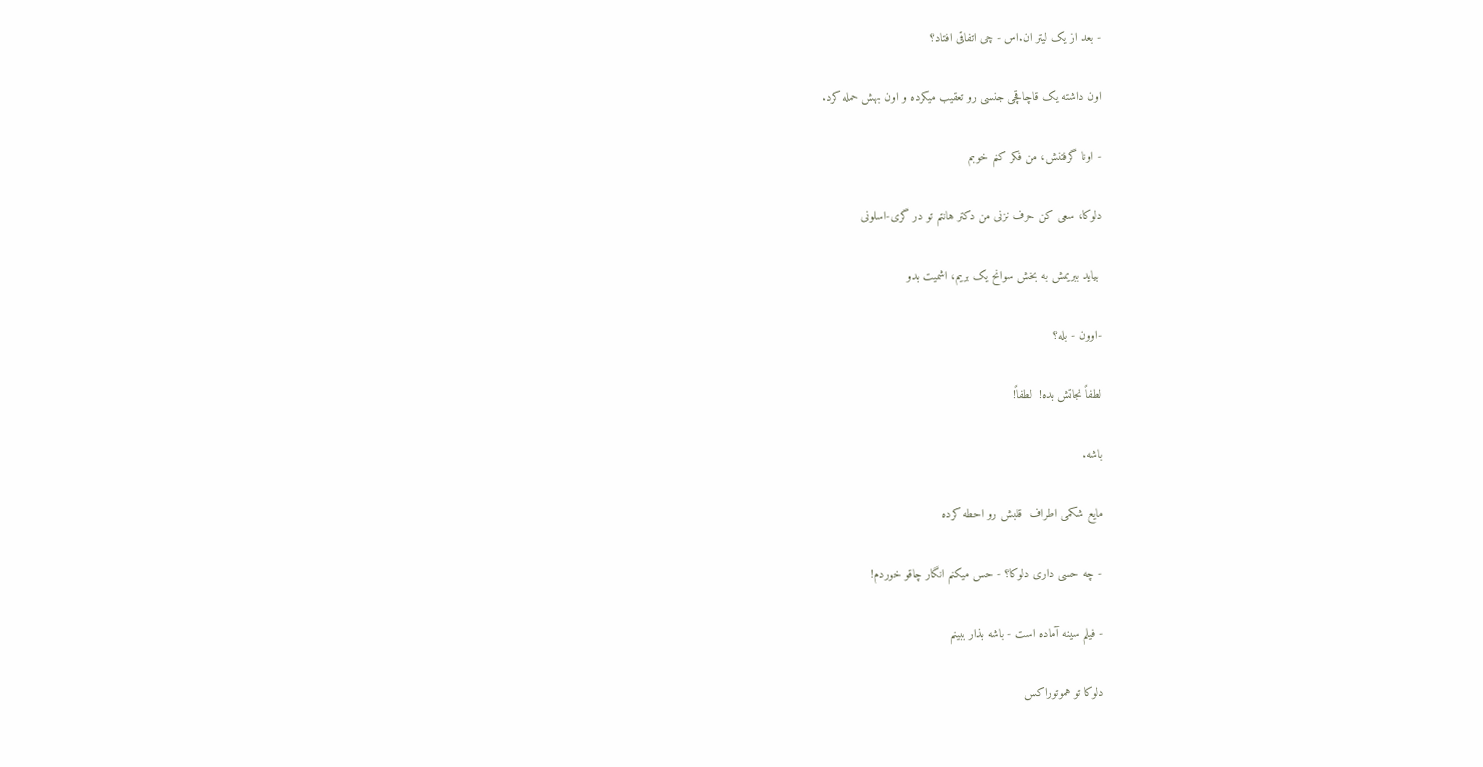- بعد از یک لیتر ان.اس - چی اتفاقی افتاد؟

اون داشته یک قاچاقچی جنسی رو تعقیب میکرده و اون بهش حمله کرد.

- اونا گرفتنش، من فکر کنم خوبم

دلوکا، سعی کن حرف نزنی من دکتر هانتم تو در گری-اسلونی

 بیاید ببریمش به بخش سوانح یک بریم، اشمیت بدو

-اوون - بله؟

لطفاً نجاتش بده!  لطفاً!

باشه.

مایع شکمی اطراف  قلبش رو احطه کرده

- چه حسی داری دلوکا؟ - حس میکنم انگار چاقو خوردم!

- فیلم سینه آماده است - باشه بذار ببینم

دلوکا تو هموتوراکس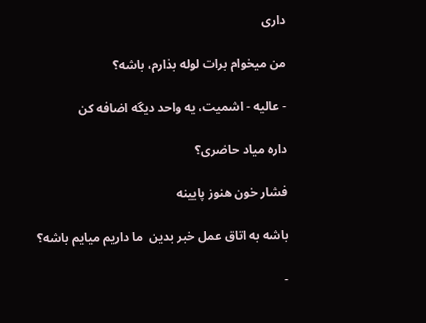داری

من میخوام برات لوله بذارم، باشه؟

- عالیه - اشمیت، یه واحد دیگه اضافه کن

داره میاد حاضری؟

فشار خون هنوز پایینه

باشه به اتاق عمل خبر بدین  ما داریم میایم باشه؟

-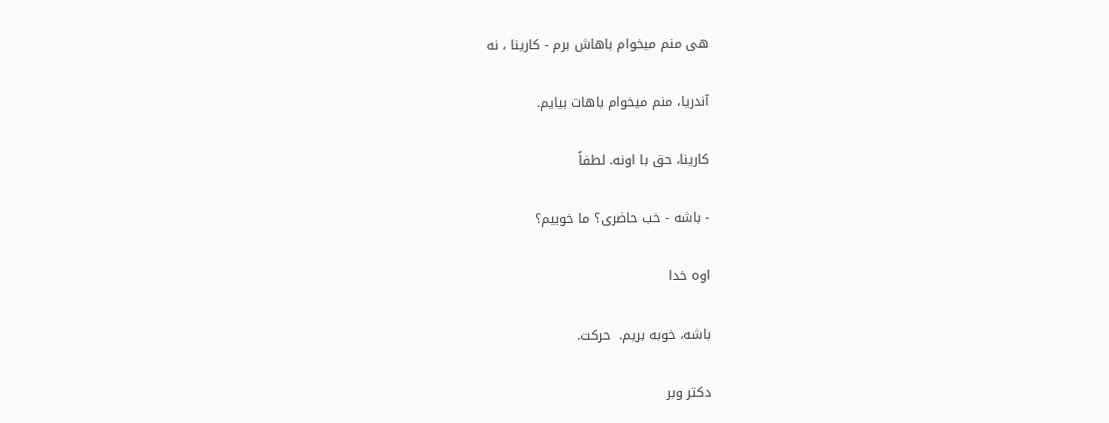هی منم میخوام باهاش برم - کارینا ، نه

آندریا، منم میخوام باهات بیایم.

کارینا، حق با اونه. لطفاً

- باشه - خب حاضری؟ ما خوبیم؟

اوه خدا

باشه، خوبه بریم.  حرکت.

دکتر وبر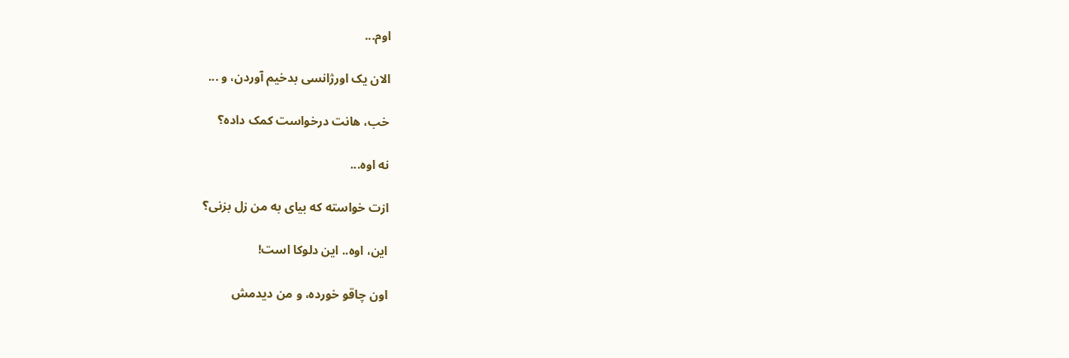اوم...

الان یک اورژانسی بدخیم آوردن، و ...

خب، هانت درخواست کمک داده؟

نه اوه...

ازت خواسته که بیای به من زل بزنی؟

این، اوه.. این دلوکا است!

اون چاقو خورده، و من دیدمش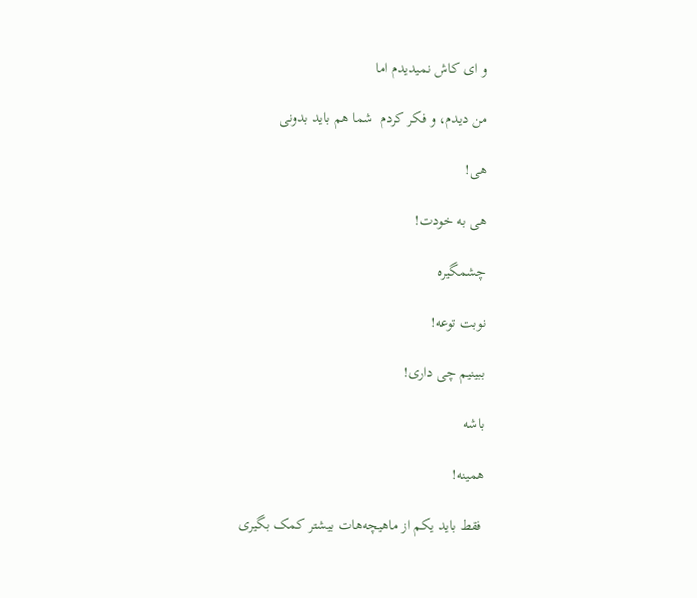و ای کاش نمیدیدم اما

من دیدم، و فکر کردم  شما هم باید بدونی

هی!

هی به خودت!

چشمگیره

نوبت توعه!

ببینیم چی داری!

باشه

همینه!

 فقط باید یکم از ماهیچه‌هات بیشتر کمک بگیری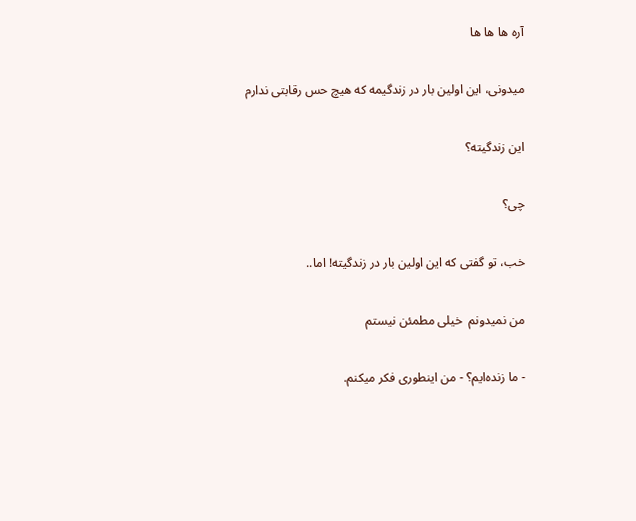آره ها ها ها

میدونی، این اولین بار در زندگیمه که هیچ حس رقابتی ندارم

این زندگیته؟

چی؟

خب، تو گفتی که این اولین بار در زندگیته! اما..

من نمیدونم  خیلی مطمئن نیستم

- ما زنده‌ایم؟ - من اینطوری فکر میکنم.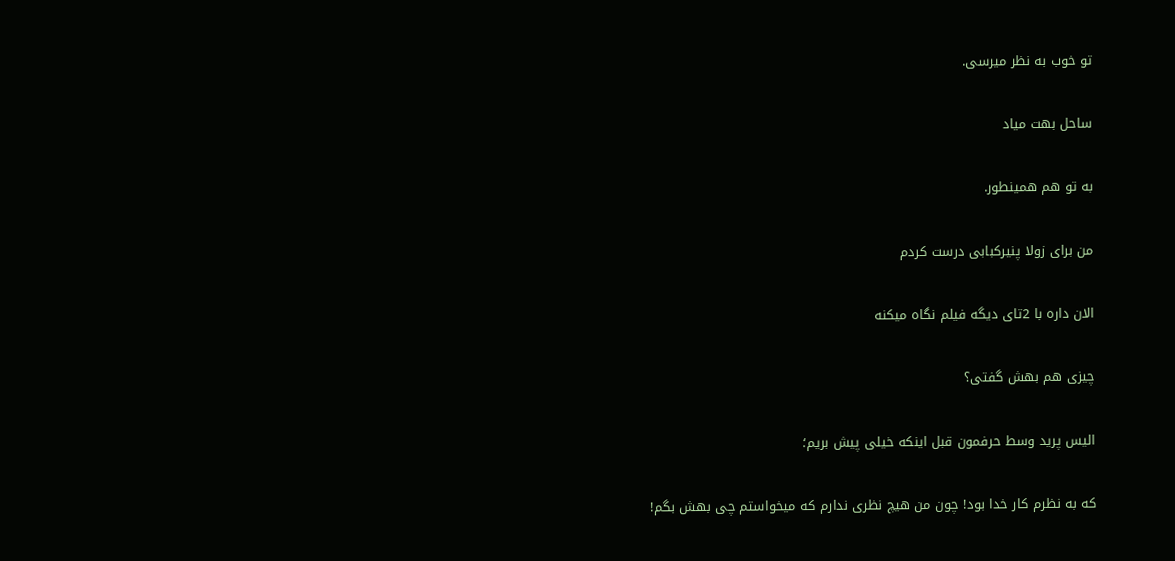تو خوب به نظر میرسی.

ساحل بهت میاد

به تو هم همینطور.

من برای زولا پنیرکبابی درست کردم

الان داره با 2تای دیگه فیلم نگاه میکنه

چیزی هم بهش گفتی؟

الیس پرید وسط حرفمون قبل اینکه خیلی پیش بریم؛

که به نظرم کار خدا بود! چون من هیچ نظری ندارم که میخواستم چی بهش بگم!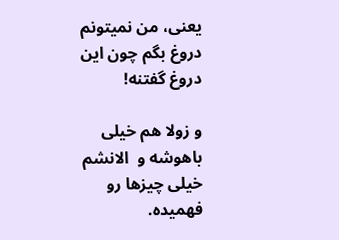یعنی، من نمیتونم دروغ بگم چون این دروغ گفتنه!

و زولا هم خیلی باهوشه و  الانشم خیلی چیزها رو فهمیده.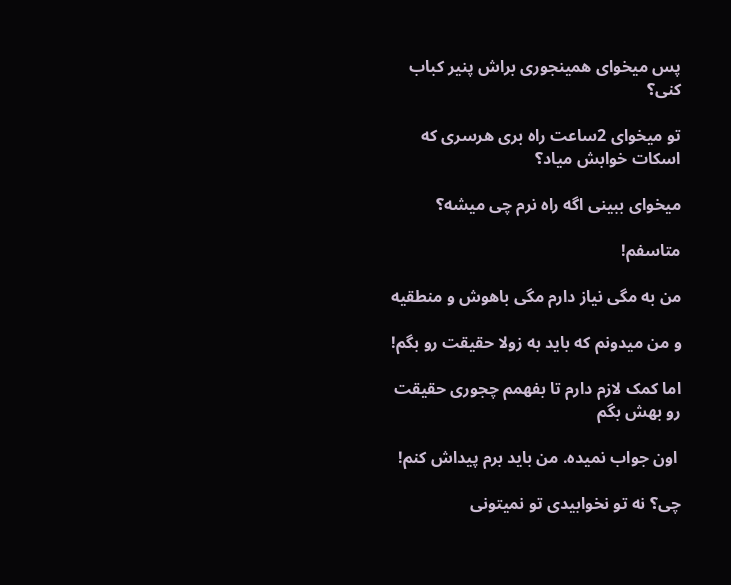پس میخوای همینجوری براش پنیر کباب کنی؟

تو میخوای 2ساعت راه بری هرسری که اسکات خوابش میاد؟

میخوای ببینی اگه راه نرم چی میشه؟

متاسفم!

من به مگی نیاز دارم مگی باهوش و منطقیه

و من میدونم که باید به زولا حقیقت رو بگم!

اما کمک لازم دارم تا بفهمم چجوری حقیقت رو بهش بگم

 اون جواب نمیده. من باید برم پیداش کنم!

چی؟ نه تو نخوابیدی تو نمیتونی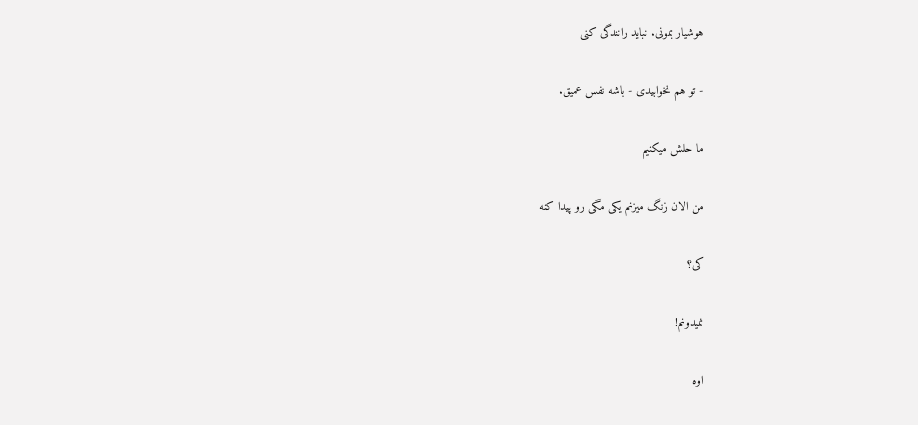هوشیار بمونی. نباید رانندگی کنی

- تو هم نخوابیدی - باشه نفس عمیق.

ما حلش میکنیم

من الان زنگ میزنم یکی مگی رو پیدا کنه

کی؟

نمیدونم!

اوه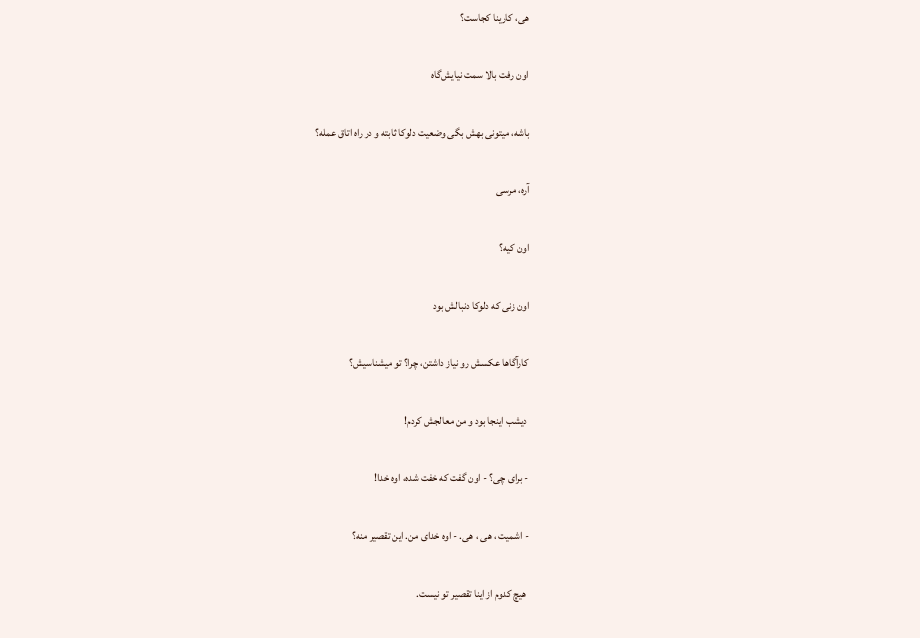هی، کارینا کجاست؟

اون رفت بالا سمت نیایش‌گاه

باشه، میتونی بهش بگی وضعیت دلوکا ثابته و در راه اتاق عمله؟

آره، مرسی

اون کیه؟

اون زنی که دلوکا دنبالش بود

کارآگاها عکسش رو نیاز داشتن، چرا؟ تو میشناسیش؟

 دیشب اینجا بود و من معالجش کردم!

- برای چی؟ - اون گفت که خفت شده، اوه خدا!

- اشمیت ، هی ، هی. - اوه خدای من. این تقصیر منه؟

 هیچ کدوم از اینا تقصیر تو نیست.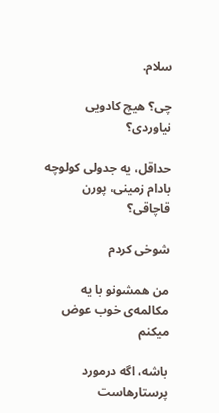سلام.

چی؟ هیچ کادویی نیاوردی؟

حداقل، یه جدولی کولوچه بادام زمینی، پورن قاچاقی؟

شوخی کردم

من همشونو با یه  مکالمه‌ی خوب عوض میکنم

باشه، اگه درمورد پرستارهاست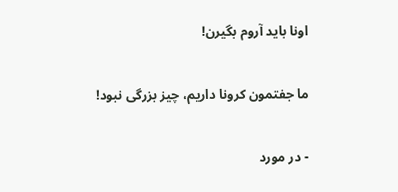اونا باید آروم بگیرن!

ما جفتمون کرونا داریم، چیز بزرگی نبود!

- در مورد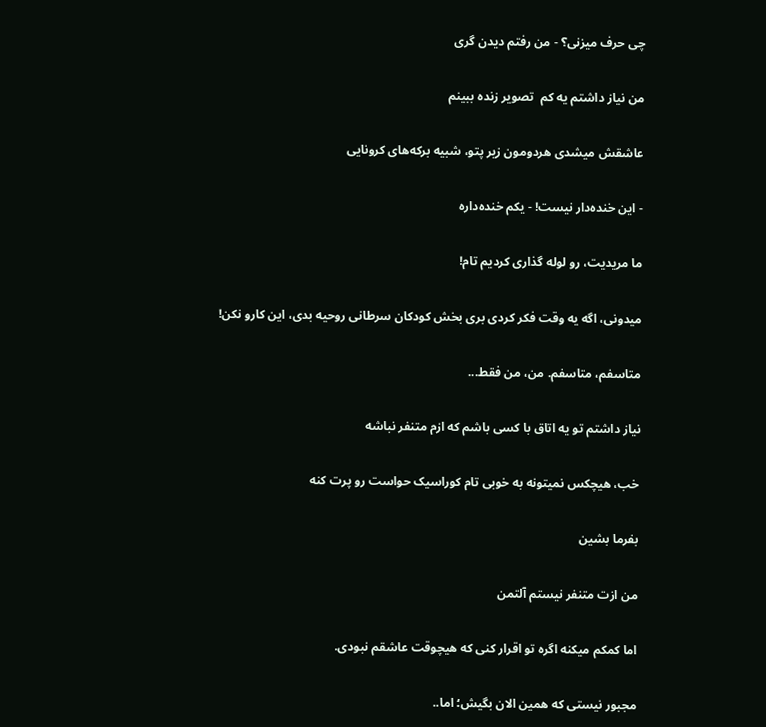چی حرف میزنی؟ - من رفتم دیدن گری

من نیاز داشتم یه کم  تصویر زنده ببینم

عاشقش میشدی هردومون زیر پتو، شبیه برکه‌های کرونایی

- این خنده‌دار نیست! - یکم خنده‌داره

ما مریدیت، رو لوله گذاری کردیم تام!

میدونی، اگه یه وقت فکر کردی بری بخش کودکان سرطانی روحیه بدی، این کارو نکن!

متاسفم، متاسفم. من، من فقط...

نیاز داشتم تو یه اتاق با کسی باشم که ازم متنفر نباشه

خب، هیچکس نمیتونه به خوبی تام کوراسیک حواست رو پرت کنه

بفرما بشین

من ازت متنفر نیستم آلتمن

اما کمکم میکنه اگره تو اقرار کنی که هیچوقت عاشقم نبودی.

مجبور نیستی که همین الان بگیش؛ اما..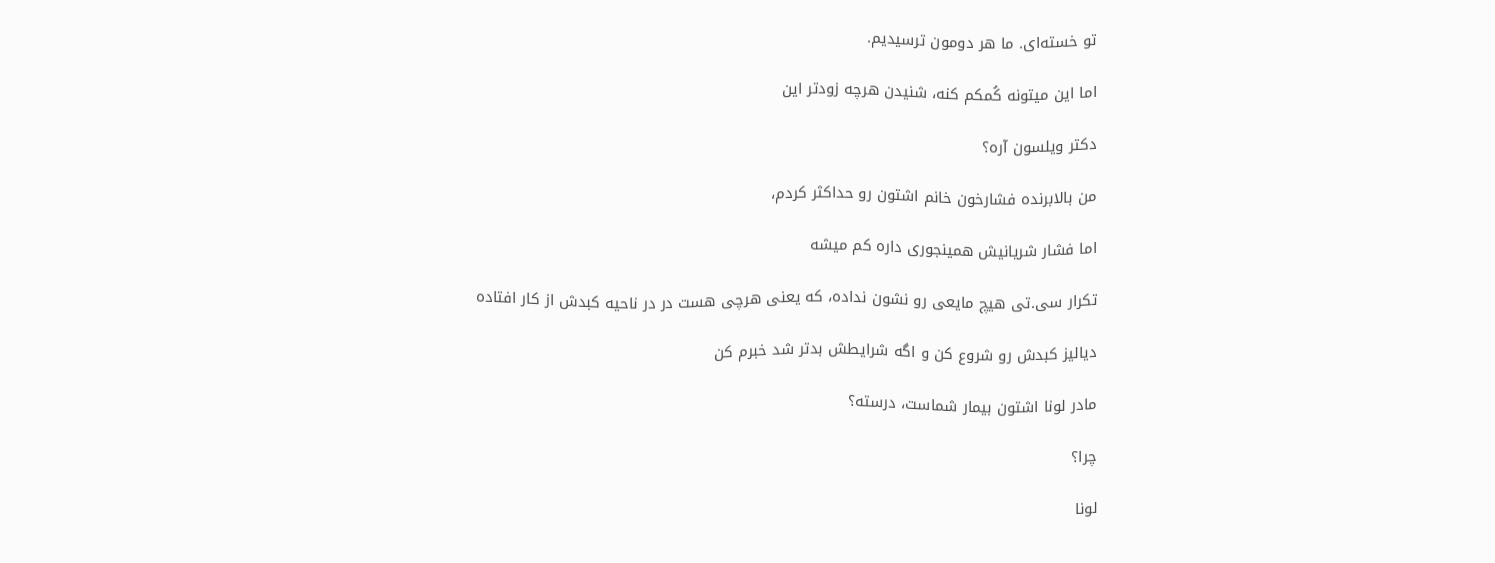تو خسته‌ای. ما هر دومون ترسیدیم.

اما این میتونه کُمکم کنه، شنیدن هرچه زودتر این

دکتر ویلسون آره؟

من بالابرنده فشارخون خانم اشتون رو حداکثر کردم،

اما فشار شریانیش همینجوری داره کم میشه

تکرار سی.تی هیچ مایعی رو نشون نداده، که یعنی هرچی هست در در ناحیه کبدش از کار افتاده

دیالیز کبدش رو شروع کن و اگه شرایطش بدتر شد خبرم کن

مادر لونا اشتون بیمار شماست، درسته؟

چرا؟

لونا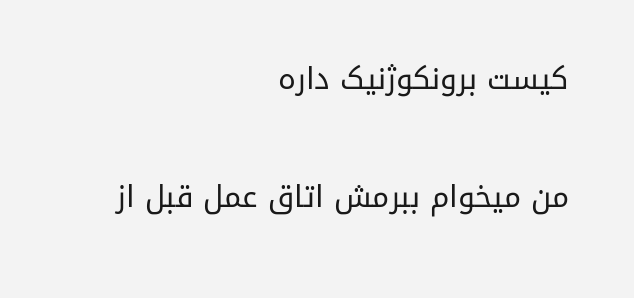کیست برونکوژنیک داره

من میخوام ببرمش اتاق عمل قبل از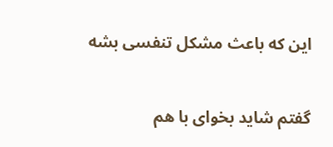این که باعث مشکل تنفسی بشه

گفتم شاید بخوای با هم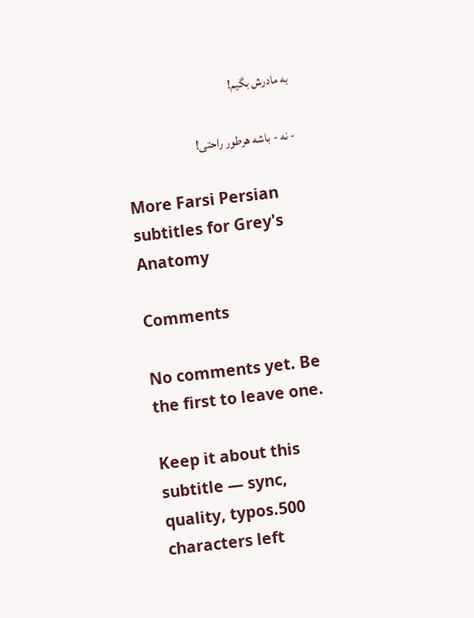به مادرش بگیم!

- نه - باشه هرطور راحتی!

More Farsi Persian subtitles for Grey's Anatomy

Comments

No comments yet. Be the first to leave one.

Keep it about this subtitle — sync, quality, typos.500 characters left